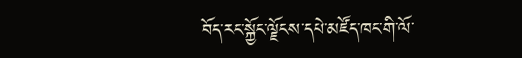བོད་རང་སྐྱོང་ལྗོངས་དཔེ་མཛོད་ཁང་གི་ལོ་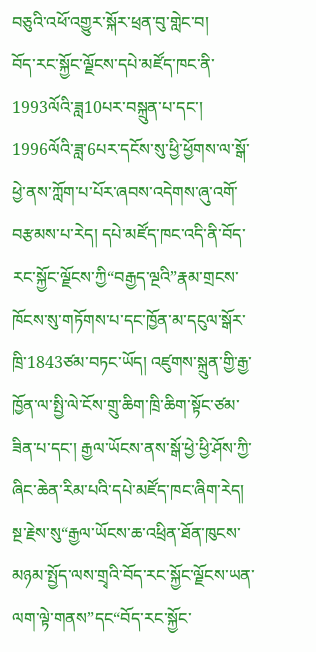བཅུའི་འཕོ་འགྱུར་སྐོར་ཕྲན་བུ་གླེང་བ།
བོད་རང་སྐྱོང་ལྗོངས་དཔེ་མཛོད་ཁང་ནི་1993ལོའི་ཟླ10པར་བསྐྲུན་པ་དང་། 1996ལོའི་ཟླ་6པར་དངོས་སུ་ཕྱི་ཕྱོགས་ལ་སྒོ་ཕྱེ་ནས་ཀློག་པ་པོར་ཞབས་འདེགས་ཞུ་འགོ་བརྩམས་པ་རེད། དཔེ་མཛོད་ཁང་འདི་ནི་བོད་རང་སྐྱོང་ལྗོངས་ཀྱི“བརྒྱད་ལྔའི”རྣམ་གྲངས་ཁོངས་སུ་གཏོགས་པ་དང་ཁྱོན་མ་དངུལ་སྒོར་ཁྲི་1843ཙམ་བཏང་ཡོད། འཛུགས་སྐྲུན་གྱི་རྒྱ་ཁྱོན་ལ་སྤྱི་ལེ་ངོས་གྲུ་ཆིག་ཁྲི་ཆིག་སྟོང་ཙམ་ཟིན་པ་དང་། རྒྱལ་ཡོངས་ནས་སྒོ་ཕྱེ་ཕྱི་ཤོས་ཀྱི་ཞིང་ཆེན་རིམ་པའི་དཔེ་མཛོད་ཁང་ཞིག་རེད། སྔ་རྗེས་སུ“རྒྱལ་ཡོངས་ཆ་འཕྲིན་ཐོན་ཁུངས་མཉམ་སྤྱོད་ལས་གྲྭའི་བོད་རང་སྐྱོང་ལྗོངས་ཡན་ལག་ལྟེ་གནས”དང“བོད་རང་སྐྱོང་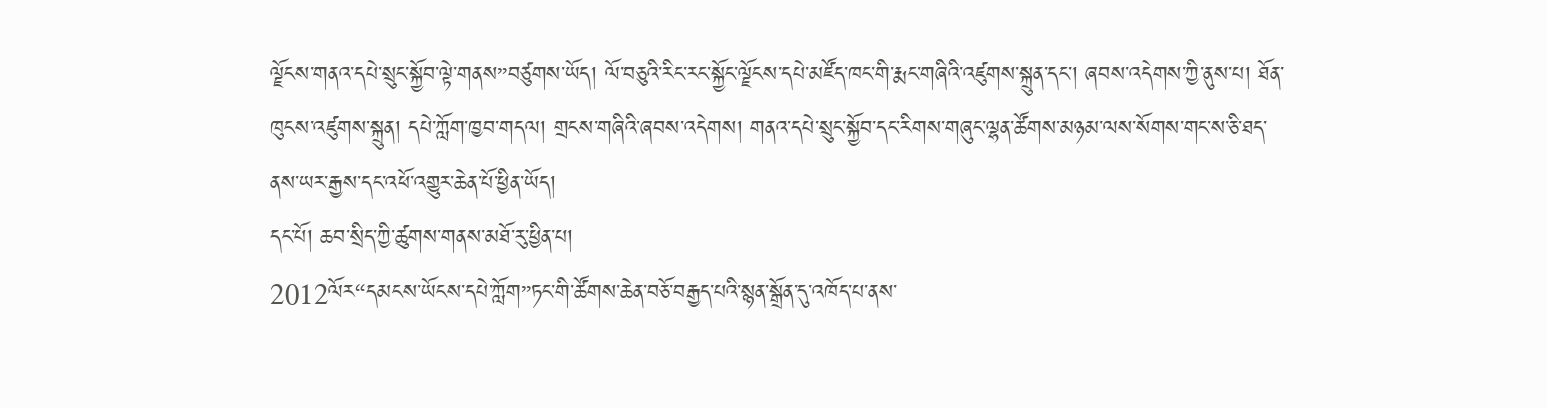ལྗོངས་གནའ་དཔེ་སྲུང་སྐྱོབ་ལྟེ་གནས”བཙུགས་ཡོད། ལོ་བཅུའི་རིང་རང་སྐྱོང་ལྗོངས་དཔེ་མཛོད་ཁང་གི་རྨང་གཞིའི་འཛུགས་སྐྲུན་དང་། ཞབས་འདེགས་ཀྱི་ནུས་པ། ཐོན་ཁུངས་འཛུགས་སྐྲུན། དཔེ་ཀློག་ཁྱབ་གདལ། གྲངས་གཞིའི་ཞབས་འདེགས། གནའ་དཔེ་སྲུང་སྐྱོབ་དང་རིགས་གཞུང་ལྷན་ཚོགས་མཉམ་ལས་སོགས་གང་ས་ཅི་ཐད་ནས་ཡར་རྒྱས་དང་འཕོ་འགྱུར་ཆེན་པོ་ཕྱིན་ཡོད།
དང་པོ། ཆབ་སྲིད་ཀྱི་ཚུགས་གནས་མཐོ་རུ་ཕྱིན་པ།
2012ལོར“དམངས་ཡོངས་དཔེ་ཀློག”ཏང་གི་ཚོགས་ཆེན་བཅོ་བརྒྱད་པའི་སྙན་སྒྲོན་དུ་འཁོད་པ་ནས་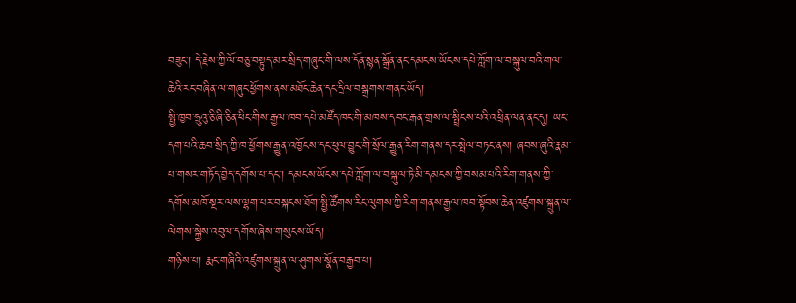བཟུང་། དེ་རྗེས་ཀྱི་ལོ་བཅུ་བསྟུད་མར་སྲིད་གཞུང་གི་ལས་དོན་སྙན་སྒྲོན་ནང་དམངས་ཡོངས་དཔེ་ཀློག་ལ་བསྐུལ་བའི་གལ་ཆེའི་རང་བཞིན་ལ་གཞུང་ཕྱོགས་ནས་མཐོང་ཆེན་དང་དྲིལ་བསྒྲགས་གནང་ཡོད།
སྤྱི་ཁྱབ་ཧྲུའུ་ཅི་ཞི་ཅིན་ཕིང་གིས་རྒྱལ་ཁབ་དཔེ་མཛོད་ཁང་གི་མཁས་དབང་རྒན་གྲས་ལ་སྤྲིངས་པའི་འཕྲིན་ལན་ནང་དུ། ཡང་དག་པའི་ཆབ་སྲིད་ཀྱི་ཁ་ཕྱོགས་རྒྱུན་འཁྱོངས་དང་ཕུལ་བྱུང་གི་སྲོལ་རྒྱུན་རིག་གནས་དར་སྤེལ་བཏང་ནས། ཞབས་ཞུའི་རྣམ་པ་གསར་གཏོད་བྱེད་དགོས་པ་དང་། དམངས་ཡོངས་དཔེ་ཀློག་ལ་བསྐུལ་ཏེ་མི་དམངས་ཀྱི་བསམ་པའི་རིག་གནས་ཀྱི་དགོས་མཁོ་སྔར་ལས་ལྷག་པར་བསྐངས་ཐོག་སྤྱི་ཚོགས་རིང་ལུགས་ཀྱི་རིག་གནས་རྒྱལ་ཁབ་སྟོབས་ཆེན་འཛུགས་སྐྲུན་ལ་ལེགས་སྐྱེས་འབུལ་དགོས་ཞེས་གསུངས་ཡོད།
གཉིས་པ། རྨང་གཞིའི་འཛུགས་སྐྲུན་ལ་ཤུགས་སྣོན་བརྒྱབ་པ།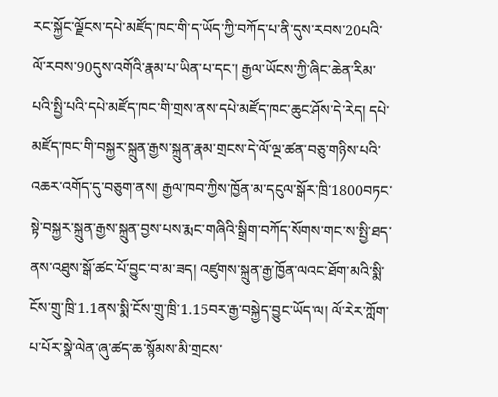རང་སྐྱོང་ལྗོངས་དཔེ་མཛོད་ཁང་གི་ད་ཡོད་ཀྱི་བཀོད་པ་ནི་དུས་རབས་20པའི་ལོ་རབས་90དུས་འགོའི་རྣམ་པ་ཡིན་པ་དང་། རྒྱལ་ཡོངས་ཀྱི་ཞིང་ཆེན་རིམ་པའི་སྤྱི་པའི་དཔེ་མཛོད་ཁང་གི་གྲས་ནས་དཔེ་མཛོད་ཁང་ཆུང་ཤོས་དེ་རེད། དཔེ་མཛོད་ཁང་གི་བསྐྱར་སྐྲུན་རྒྱས་སྐྲུན་རྣམ་གྲངས་དེ་ལོ་ལྔ་ཚན་བཅུ་གཉིས་པའི་འཆར་འགོད་དུ་བཅུག་ནས། རྒྱལ་ཁབ་ཀྱིས་ཁྱོན་མ་དངུལ་སྒོར་ཁྲི་1800བཏང་སྟེ་བསྐྱར་སྐྲུན་རྒྱས་སྐྲུན་བྱས་པས་རྨང་གཞིའི་སྒྲིག་བཀོད་སོགས་གང་ས་སྤྱི་ཐད་ནས་འཐུས་སྒོ་ཚང་པོ་བྱུང་བ་མ་ཟད། འཛུགས་སྐྲུན་རྒྱ་ཁྱོན་ལའང་ཐོག་མའི་སྨི་ངོས་གྲུ་ཁྲི་1.1ནས་སྨི་ངོས་གྲུ་ཁྲི་1.15བར་རྒྱ་བསྐྱེད་བྱུང་ཡོད་ལ། ལོ་རེར་ཀློག་པ་པོར་སྣེ་ལེན་ཞུ་ཚད་ཆ་སྙོམས་མི་གྲངས་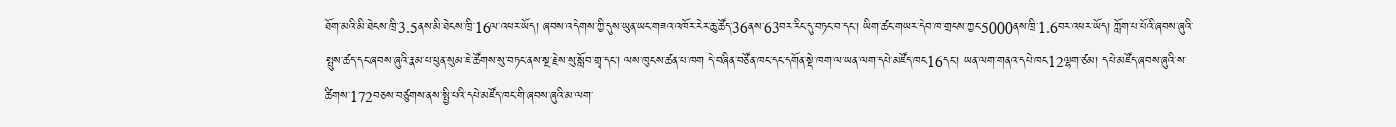ཐོག་མའི་མི་ཐེངས་ཁྲི་3.5ནས་མི་ཐེངས་ཁྲི་16ལ་འཕར་ཡོད། ཞབས་འདེགས་ཀྱི་དུས་ཡུན་ཡང་གཟའ་འཁོར་རེར་ཆུ་ཚོད་36ནས་63བར་རིང་དུ་བཏང་བ་དང་། ཡིག་ཚང་གཡར་དེབ་ཁ་གྲངས་ཀྱང་5000ནས་ཁྲི་1.6བར་འཕར་ཡོད། ཀློག་པ་པོའི་ཞབས་ཞུའི་སྤུས་ཚད་དང་ཞབས་ཞུའི་རྣམ་པ་ཕུན་སུམ་ཇེ་ཚོགས་སུ་བཏང་ནས་སྔ་རྗེས་སུ་སློབ་གྲྭ་དང་། ལས་ཁུངས་ཚན་པ་ཁག དེ་བཞིན་བཙོན་ཁང་དང་དགོན་སྡེ་ཁག་ལ་ཡན་ལག་དཔེ་མཛོད་ཁང16དང་། ཡན་ལག་གནའ་དཔེ་ཁང12ལྷག་ཙམ། དཔེ་མཛོད་ཞབས་ཞུའི་ས་ཚིགས་172བཅས་བཙུགས་ནས་སྤྱི་པའི་དཔེ་མཛོད་ཁང་གི་ཞབས་ཞུའི་མ་ལག་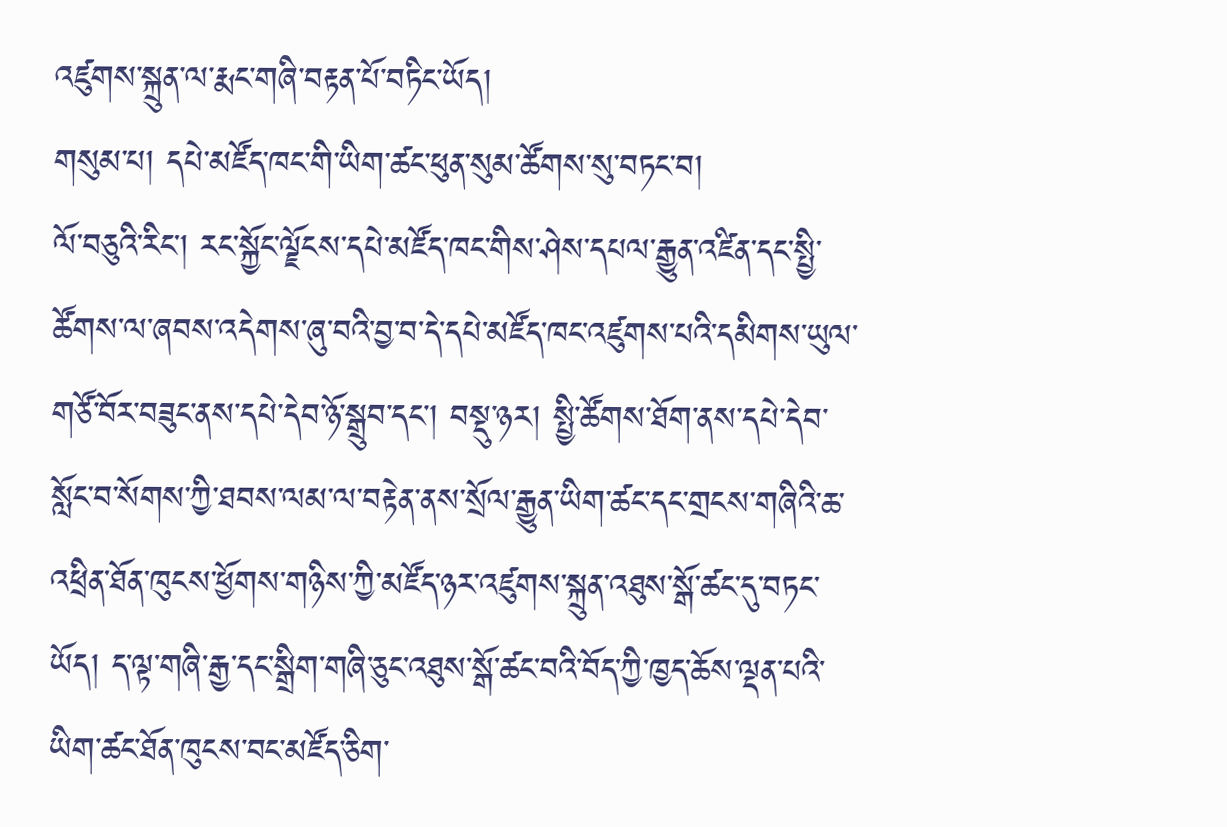འཛུགས་སྐྲུན་ལ་རྨང་གཞི་བརྟན་པོ་བཏིང་ཡོད།
གསུམ་པ། དཔེ་མཛོད་ཁང་གི་ཡིག་ཚང་ཕུན་སུམ་ཚོགས་སུ་བཏང་བ།
ལོ་བཅུའི་རིང་། རང་སྐྱོང་ལྗོངས་དཔེ་མཛོད་ཁང་གིས་ཤེས་དཔལ་རྒྱུན་འཛིན་དང་སྤྱི་ཚོགས་ལ་ཞབས་འདེགས་ཞུ་བའི་བྱ་བ་དེ་དཔེ་མཛོད་ཁང་འཛུགས་པའི་དམིགས་ཡུལ་གཙོ་བོར་བཟུང་ནས་དཔེ་དེབ་ཉོ་སྒྲུབ་དང་། བསྡུ་ཉར། སྤྱི་ཚོགས་ཐོག་ནས་དཔེ་དེབ་སློང་བ་སོགས་ཀྱི་ཐབས་ལམ་ལ་བརྟེན་ནས་སྲོལ་རྒྱུན་ཡིག་ཚང་དང་གྲངས་གཞིའི་ཆ་འཕྲིན་ཐོན་ཁུངས་ཕྱོགས་གཉིས་ཀྱི་མཛོད་ཉར་འཛུགས་སྐྲུན་འཐུས་སྒོ་ཚང་དུ་བཏང་ཡོད། ད་ལྟ་གཞི་རྒྱ་དང་སྒྲིག་གཞི་ཅུང་འཐུས་སྒོ་ཚང་བའི་བོད་ཀྱི་ཁྱད་ཆོས་ལྡན་པའི་ཡིག་ཚང་ཐོན་ཁུངས་བང་མཛོད་ཅིག་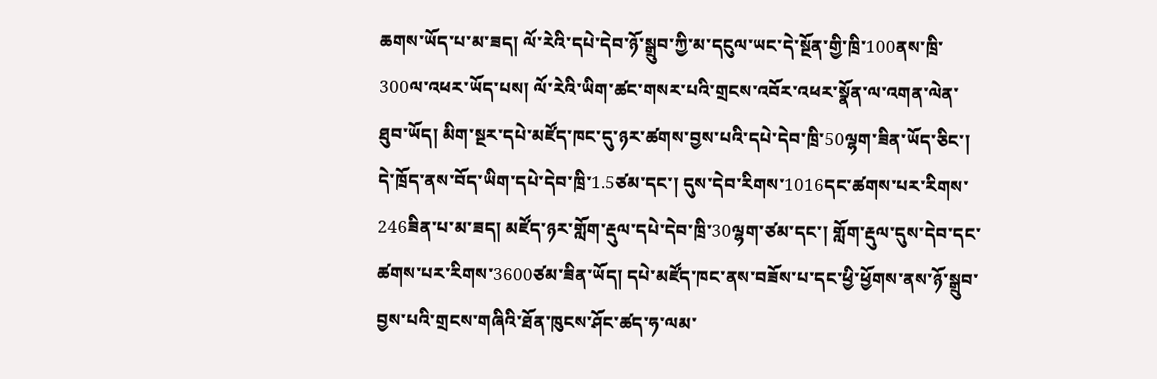ཆགས་ཡོད་པ་མ་ཟད། ལོ་རེའི་དཔེ་དེབ་ཉོ་སྒྲུབ་ཀྱི་མ་དངུལ་ཡང་དེ་སྔོན་གྱི་ཁྲི་100ནས་ཁྲི་300ལ་འཕར་ཡོད་པས། ལོ་རེའི་ཡིག་ཚང་གསར་པའི་གྲངས་འབོར་འཕར་སྣོན་ལ་འགན་ལེན་ཐུབ་ཡོད། མིག་སྔར་དཔེ་མཛོད་ཁང་དུ་ཉར་ཚགས་བྱས་པའི་དཔེ་དེབ་ཁྲི་50ལྷག་ཟིན་ཡོད་ཅིང་། དེ་ཁྲོད་ནས་བོད་ཡིག་དཔེ་དེབ་ཁྲི་1.5ཙམ་དང་། དུས་དེབ་རིགས་1016དང་ཚགས་པར་རིགས་246ཟིན་པ་མ་ཟད། མཛོད་ཉར་གློག་རྡུལ་དཔེ་དེབ་ཁྲི་30ལྷག་ཙམ་དང་། གློག་རྡུལ་དུས་དེབ་དང་ཚགས་པར་རིགས་3600ཙམ་ཟིན་ཡོད། དཔེ་མཛོད་ཁང་ནས་བཟོས་པ་དང་ཕྱི་ཕྱོགས་ནས་ཉོ་སྒྲུབ་བྱས་པའི་གྲངས་གཞིའི་ཐོན་ཁུངས་ཤོང་ཚད་ཧ་ལམ་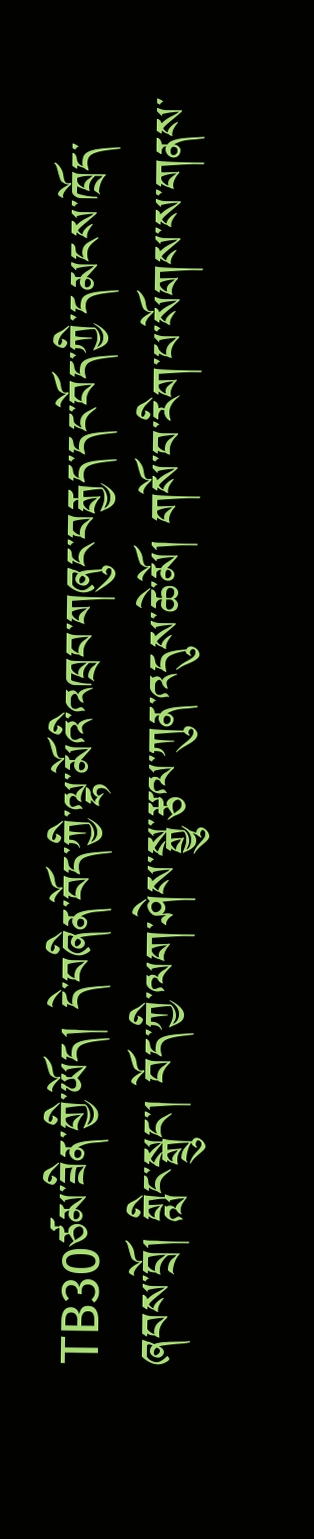TB30ཙམ་ཟིན་གྱི་ཡོད། དེ་བཞིན་བོད་ཀྱི་ལྷ་མོའི་འཁྲབ་གཞུང་བརྒྱད་དང་བོད་ཀྱི་དམངས་ཁྲོད་ཞབས་བྲོ། གླིང་སྒྲུང་། བོད་ཀྱི་ལག་ཤེས་སྒྱུ་རྩལ་ཀུན་འདུས་ཆེ་མོ། གསོ་བ་རིག་པ་སོགས་ས་གནས་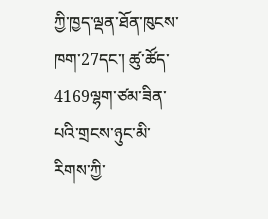ཀྱི་ཁྱད་ལྡན་ཐོན་ཁུངས་ཁག་27དང་། ཚུ་ཚོད་4169ལྷག་ཙམ་ཟིན་པའི་གྲངས་ཉུང་མི་རིགས་ཀྱི་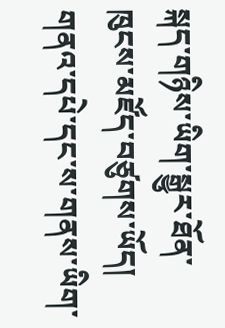སྐད་གཉིས་ཡིག་སྒྱུར་ཐོན་ཁུངས་མཛོད་བཙུགས་ཡོད། གནའ་དཔེ་དང་ས་གནས་ཡིག་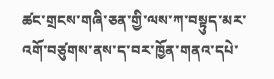ཚང་གྲངས་གཞི་ཅན་གྱི་ལས་ཀ་བསྟུད་མར་འགོ་བཙུགས་ནས་ད་བར་ཁྱོན་གནའ་དཔེ་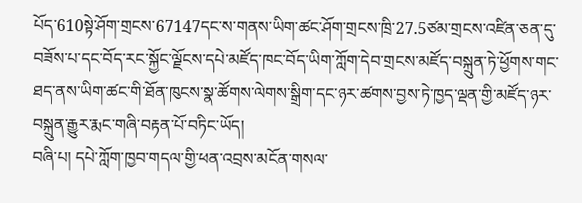པོད་610སྟེ་ཤོག་གྲངས་67147དང་ས་གནས་ཡིག་ཚང་ཤོག་གྲངས་ཁྲི་27.5ཙམ་གྲངས་འཛིན་ཅན་དུ་བཟོས་པ་དང་བོད་རང་སྐྱོང་ལྗོངས་དཔེ་མཛོད་ཁང་བོད་ཡིག་ཀློག་དེབ་གྲངས་མཛོད་བསྐྲུན་ཏེ་ཕྱོགས་གང་ཐད་ནས་ཡིག་ཚང་གི་ཐོན་ཁུངས་སྣ་ཚོགས་ལེགས་སྒྲིག་དང་ཉར་ཚགས་བྱས་ཏེ་ཁྱད་ལྡན་གྱི་མཛོད་ཉར་བསྐྲུན་རྒྱུར་རྨང་གཞི་བརྟན་པོ་བཏིང་ཡོད།
བཞི་པ། དཔེ་ཀློག་ཁྱབ་གདལ་གྱི་ཕན་འབྲས་མངོན་གསལ་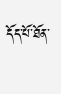དོད་པོ་ཐོན་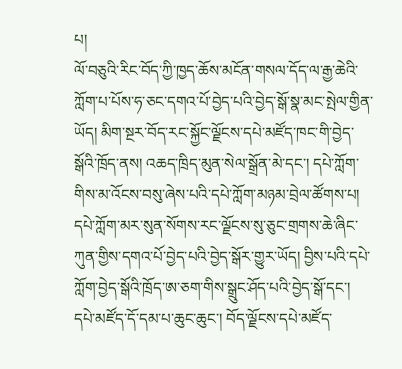པ།
ལོ་བཅུའི་རིང་བོད་ཀྱི་ཁྱད་ཆོས་མངོན་གསལ་དོད་ལ་རྒྱ་ཆེའི་ཀློག་པ་པོས་ཧ་ཅང་དགའ་པོ་བྱེད་པའི་བྱེད་སྒོ་སྣ་མང་སྤེལ་གྱིན་ཡོད། མིག་སྔར་བོད་རང་སྐྱོང་ལྗོངས་དཔེ་མཛོད་ཁང་གི་བྱེད་སྒོའི་ཁྲོད་ནས། འཆད་ཁྲིད་མུན་སེལ་སྒྲོན་མེ་དང་། དཔེ་ཀློག་གིས་མ་འོངས་བསུ་ཞེས་པའི་དཔེ་ཀློག་མཉམ་བྲེལ་ཚོགས་པ། དཔེ་ཀློག་མར་སུན་སོགས་རང་ལྗོངས་སུ་ཅུང་གྲགས་ཆེ་ཞིང་ཀུན་གྱིས་དགའ་པོ་བྱེད་པའི་བྱེད་སྒོར་གྱུར་ཡོད། བྱིས་པའི་དཔེ་ཀློག་བྱེད་སྒོའི་ཁྲོད་ཨ་ཅག་གིས་སྒྲུང་ཤོད་པའི་བྱེད་སྒོ་དང་། དཔེ་མཛོད་དོ་དམ་པ་ཆུང་ཆུང་། བོད་ལྗོངས་དཔེ་མཛོད་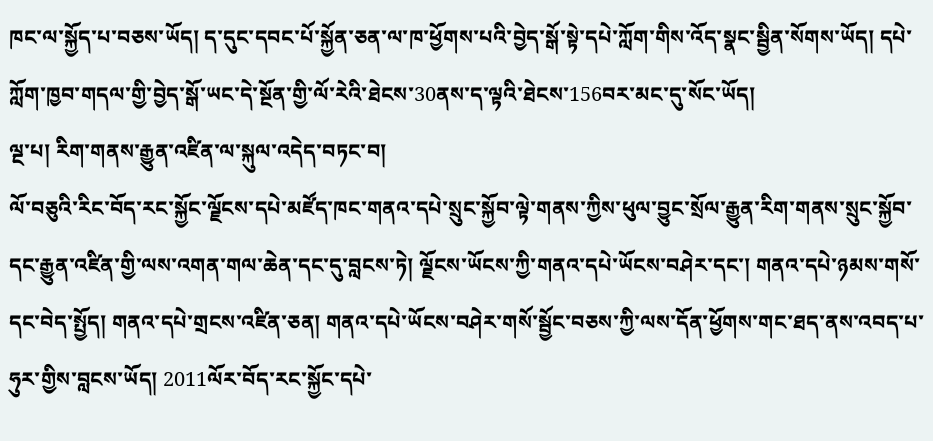ཁང་ལ་སྐྱོད་པ་བཅས་ཡོད། ད་དུང་དབང་པོ་སྐྱོན་ཅན་ལ་ཁ་ཕྱོགས་པའི་བྱེད་སྒོ་སྟེ་དཔེ་ཀློག་གིས་འོད་སྣང་སྦྱིན་སོགས་ཡོད། དཔེ་ཀློག་ཁྱབ་གདལ་གྱི་བྱེད་སྒོ་ཡང་དེ་སྔོན་གྱི་ལོ་རེའི་ཐེངས་30ནས་ད་ལྟའི་ཐེངས་156བར་མང་དུ་སོང་ཡོད།
ལྔ་པ། རིག་གནས་རྒྱུན་འཛིན་ལ་སྐུལ་འདེད་བཏང་བ།
ལོ་བཅུའི་རིང་བོད་རང་སྐྱོང་ལྗོངས་དཔེ་མཛོད་ཁང་གནའ་དཔེ་སྲུང་སྐྱོབ་ལྟེ་གནས་ཀྱིས་ཕུལ་བྱུང་སྲོལ་རྒྱུན་རིག་གནས་སྲུང་སྐྱོབ་དང་རྒྱུན་འཛིན་གྱི་ལས་འགན་གལ་ཆེན་དང་དུ་བླངས་ཏེ། ལྗོངས་ཡོངས་ཀྱི་གནའ་དཔེ་ཡོངས་བཤེར་དང་། གནའ་དཔེ་ཉམས་གསོ་དང་བེད་སྤྱོད། གནའ་དཔེ་གྲངས་འཛིན་ཅན། གནའ་དཔེ་ཡོངས་བཤེར་གསོ་སྦྱོང་བཅས་ཀྱི་ལས་དོན་ཕྱོགས་གང་ཐད་ནས་འབད་པ་ཧུར་གྱིས་བླངས་ཡོད། 2011ལོར་བོད་རང་སྐྱོང་དཔེ་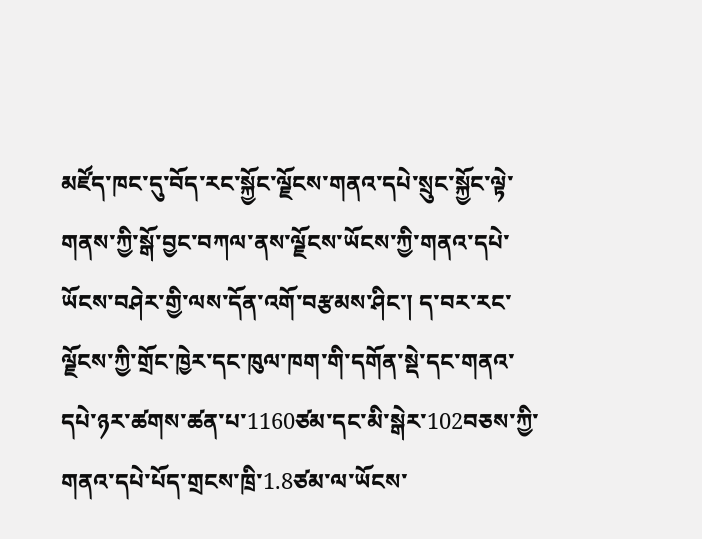མཛོད་ཁང་དུ་བོད་རང་སྐྱོང་ལྗོངས་གནའ་དཔེ་སྲུང་སྐྱོང་ལྟེ་གནས་ཀྱི་སྒོ་བྱང་བཀལ་ནས་ལྗོངས་ཡོངས་ཀྱི་གནའ་དཔེ་ཡོངས་བཤེར་གྱི་ལས་དོན་འགོ་བརྩམས་ཤིང་། ད་བར་རང་ལྗོངས་ཀྱི་གྲོང་ཁྱེར་དང་ཁུལ་ཁག་གི་དགོན་སྡེ་དང་གནའ་དཔེ་ཉར་ཚགས་ཚན་པ་1160ཙམ་དང་མི་སྒེར་102བཅས་ཀྱི་གནའ་དཔེ་པོད་གྲངས་ཁྲི་1.8ཙམ་ལ་ཡོངས་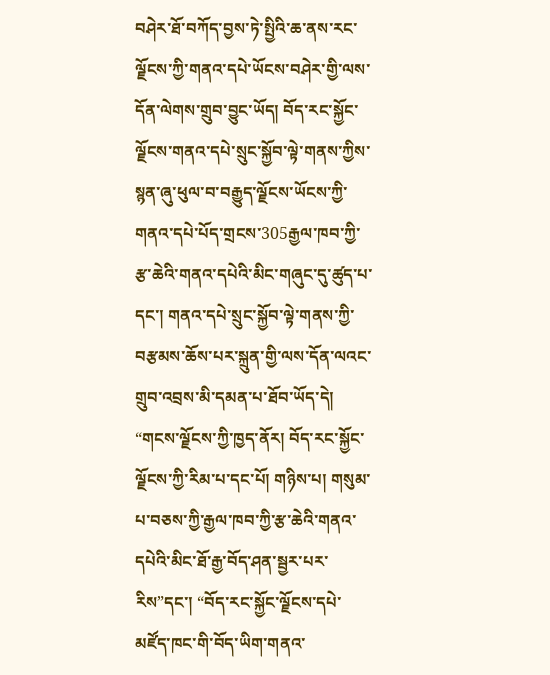བཤེར་ཐོ་བཀོད་བྱས་ཏེ་སྤྱིའི་ཆ་ནས་རང་ལྗོངས་ཀྱི་གནའ་དཔེ་ཡོངས་བཤེར་གྱི་ལས་དོན་ལེགས་གྲུབ་བྱུང་ཡོད། བོད་རང་སྐྱོང་ལྗོངས་གནའ་དཔེ་སྲུང་སྐྱོབ་ལྟེ་གནས་ཀྱིས་སྙན་ཞུ་ཕུལ་བ་བརྒྱུད་ལྗོངས་ཡོངས་ཀྱི་གནའ་དཔེ་པོད་གྲངས་305རྒྱལ་ཁབ་ཀྱི་རྩ་ཆེའི་གནའ་དཔེའི་མིང་གཞུང་དུ་ཚུད་པ་དང་། གནའ་དཔེ་སྲུང་སྐྱོབ་ལྟེ་གནས་ཀྱི་བརྩམས་ཆོས་པར་སྐྲུན་གྱི་ལས་དོན་ལའང་གྲུབ་འབྲས་མི་དམན་པ་ཐོབ་ཡོད་དེ། “གངས་ལྗོངས་ཀྱི་ཁྱད་ནོར། བོད་རང་སྐྱོང་ལྗོངས་ཀྱི་རིམ་པ་དང་པོ། གཉིས་པ། གསུམ་པ་བཅས་ཀྱི་རྒྱལ་ཁབ་ཀྱི་རྩ་ཆེའི་གནའ་དཔེའི་མིང་ཐོ་རྒྱ་བོད་ཤན་སྦྱར་པར་རིས”དང་། “བོད་རང་སྐྱོང་ལྗོངས་དཔེ་མཛོད་ཁང་གི་བོད་ཡིག་གནའ་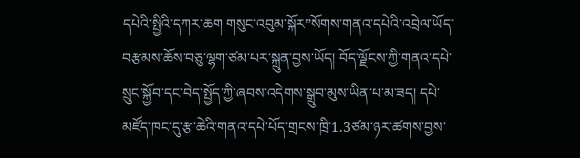དཔེའི་སྤྱིའི་དཀར་ཆག གསུང་འབུམ་སྐོར”སོགས་གནའ་དཔེའི་འབྲེལ་ཡོད་བརྩམས་ཆོས་བཅུ་ལྷག་ཙམ་པར་སྐྲུན་བྱས་ཡོད། བོད་ལྗོངས་ཀྱི་གནའ་དཔེ་སྲུང་སྐྱོབ་དང་བེད་སྤྱོད་ཀྱི་ཞབས་འདེགས་སྒྲུབ་མུས་ཡིན་པ་མ་ཟད། དཔེ་མཛོད་ཁང་དུ་རྩ་ཆེའི་གནའ་དཔེ་པོད་གྲངས་ཁྲི་1.3ཙམ་ཉར་ཚགས་བྱས་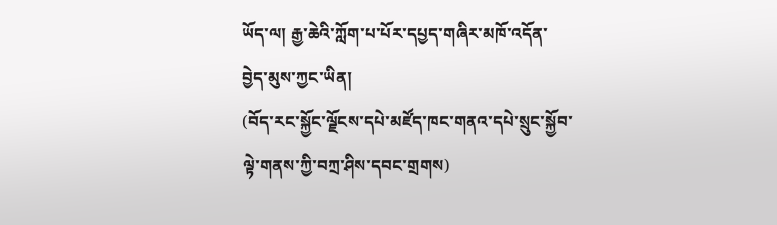ཡོད་ལ། རྒྱ་ཆེའི་ཀློག་པ་པོར་དཔྱད་གཞིར་མཁོ་འདོན་བྱེད་མུས་ཀྱང་ཡིན།
(བོད་རང་སྐྱོང་ལྗོངས་དཔེ་མཛོད་ཁང་གནའ་དཔེ་སྲུང་སྐྱོབ་ལྟེ་གནས་ཀྱི་བཀྲ་ཤིས་དབང་གྲགས)